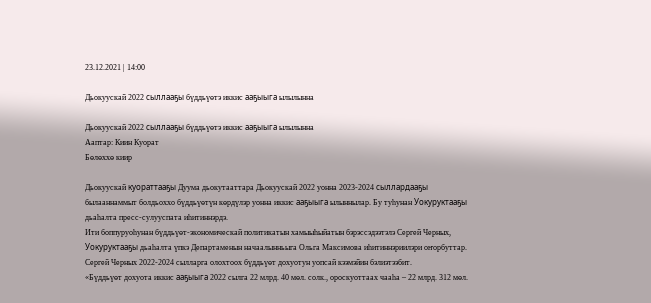23.12.2021 | 14:00

Дьокуускай 2022 сыллааҕы бүддьүөтэ иккис ааҕыыга ылылынна

Дьокуускай 2022 сыллааҕы бүддьүөтэ иккис ааҕыыга ылылынна
Ааптар: Киин Куорат
Бөлөххө киир

Дьокуускай куораттааҕы Дуума дьокутааттара Дьокуускай 2022 уонна 2023-2024 сыллардааҕы былааннаммыт болдьоххо бүддьүөтүн көрдүлэр уонна иккис ааҕыыга ылыннылар. Бу туһунан Уокуруктааҕы дьаһалта пресс-сулууспата иһитиннэрдэ.
Ити боппуруоһунан бүддьүөт-экономическай политикатын хамыыһыйатын бэрэссэдээтэлэ Сергей Черных, Уокуруктааҕы дьаһалта үпкэ Департаменын начаалынньыга Ольга Максимова иһитиннэриилэри оҥорбуттар.
Сергей Черных 2022-2024 сылларга олохтоох бүддьүөт дохуотун уопсай кээмэйин бэлиэтээбит.
«Бүддьүөт дохуота иккис ааҕыыга 2022 сылга 22 млрд. 40 мөл. солк., ороскуоттаах чааһа – 22 млрд. 312 мөл.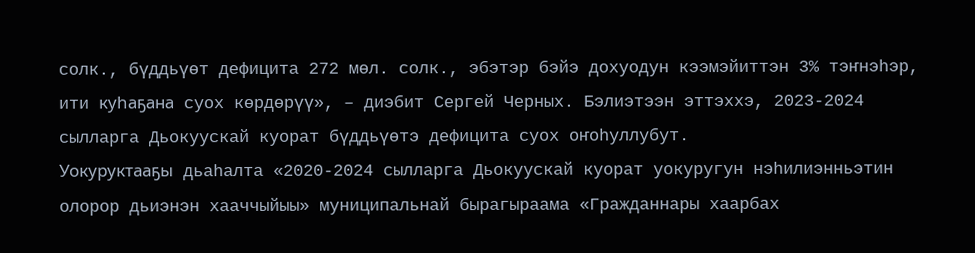солк., бүддьүөт дефицита 272 мөл. солк., эбэтэр бэйэ дохуодун кээмэйиттэн 3% тэҥнэһэр, ити куһаҕана суох көрдөрүү», – диэбит Сергей Черных. Бэлиэтээн эттэххэ, 2023-2024 сылларга Дьокуускай куорат бүддьүөтэ дефицита суох оҥоһуллубут.
Уокуруктааҕы дьаһалта «2020-2024 сылларга Дьокуускай куорат уокуругун нэһилиэнньэтин олорор дьиэнэн хааччыйыы» муниципальнай бырагыраама «Гражданнары хаарбах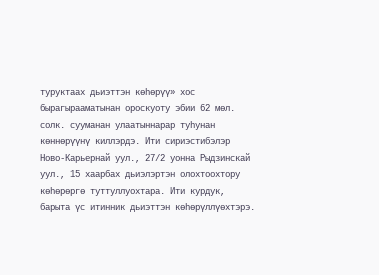туруктаах дьиэттэн көһөрүү» хос бырагырааматынан ороскуоту эбии 62 мөл. солк. сууманан улаатыннарар туһунан көннөрүүнү киллэрдэ. Ити сириэстибэлэр Ново-Карьернай уул., 27/2 уонна Рыдзинскай уул., 15 хаарбах дьиэлэртэн олохтоохтору көһөрөргө туттуллуохтара. Ити курдук, барыта үс итинник дьиэттэн көһөрүллүөхтэрэ.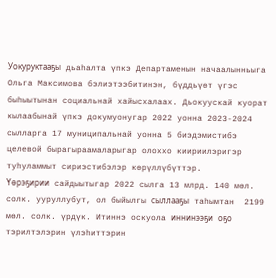Уокуруктааҕы дьаһалта үпкэ Департаменын начаалынньыга Ольга Максимова бэлиэтээбитинэн, бүддьүөт үгэс быһыытынан социальнай хайысхалаах. Дьокуускай куорат кылаабынай үпкэ докумуонугар 2022 уонна 2023-2024 сылларга 17 муниципальнай уонна 5 биэдэмистибэ целевой бырагыраамаларыгар олоххо киириилэригэр туһуламмыт сириэстибэлэр көрүллүбүттэр.
Үөрэҕирии сайдыытыгар 2022 сылга 13 млрд. 140 мөл. солк. ууруллубут, ол быйылгы сыллааҕы таһымтан  2199 мөл. солк. үрдүк. Итиннэ оскуола иннинээҕи оҕо тэрилтэлэрин үлэһиттэрин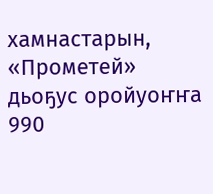хамнастарын, «Прометей» дьоҕус оройуоҥҥа 990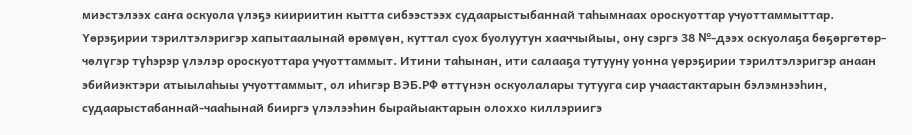миэстэлээх саҥа оскуола үлэҕэ киириитин кытта сибээстээх судаарыстыбаннай таһымнаах ороскуоттар учуоттаммыттар.
Үөрэҕирии тэрилтэлэригэр хапытаалынай өрөмүөн, куттал суох буолуутун хааччыйыы, ону сэргэ 38 №-дээх оскуолаҕа бөҕөргөтөр-чөлүгэр түһэрэр үлэлэр ороскуоттара учуоттаммыт. Итини таһынан, ити салааҕа тутууну уонна үөрэҕирии тэрилтэлэригэр анаан эбийиэктэри атыылаһыы учуоттаммыт, ол иһигэр ВЭБ.РФ өттүнэн оскуолалары тутууга сир учаастактарын бэлэмнээһин, судаарыстабаннай-чааһынай бииргэ үлэлээһин бырайыактарын олоххо киллэриигэ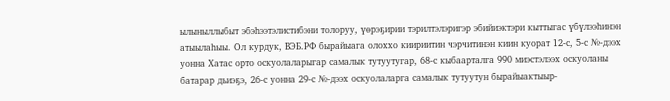ылыныллыбыт эбэһээтэлистибэни толоруу, үөрэҕирии тэрилтэлэригэр эбийиэктэри кыттыгас үбүлээһинэн атыылаһыы. Ол курдук, ВЭБ.РФ бырайыага олоххо киириитин чэрчитинэн киин куорат 12-с, 5-с №-дээх уонна Хатас орто оскуолаларыгар самалык тутуутугар, 68-с кыбаарталга 990 миэстэлээх оскуоланы батарар дьиэҕэ, 26-с уонна 29-с №-дээх оскуолаларга самалык тутуутун бырайыактыыр-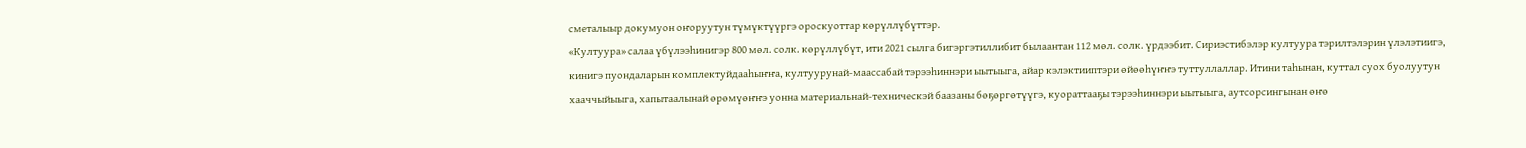сметалыыр докумуон оҥоруутун түмүктүүргэ ороскуоттар көрүллүбүттэр.
«Култуура» салаа үбүлээһинигэр 800 мөл. солк. көрүллүбүт, ити 2021 сылга бигэргэтиллибит былаантан 112 мөл. солк. үрдээбит. Сириэстибэлэр култуура тэрилтэлэрин үлэлэтиигэ, кинигэ пуондаларын комплектуйдааһыҥҥа, култуурунай-маассабай тэрээһиннэри ыытыыга, айар кэлэктииптэри өйөөһүҥҥэ туттуллаллар. Итини таһынан, куттал суох буолуутун хааччыйыыга, хапытаалынай өрөмүөҥҥэ уонна материальнай-техническэй баазаны бөҕөргөтүүгэ, куораттааҕы тэрээһиннэри ыытыыга, аутсорсингынан өҥө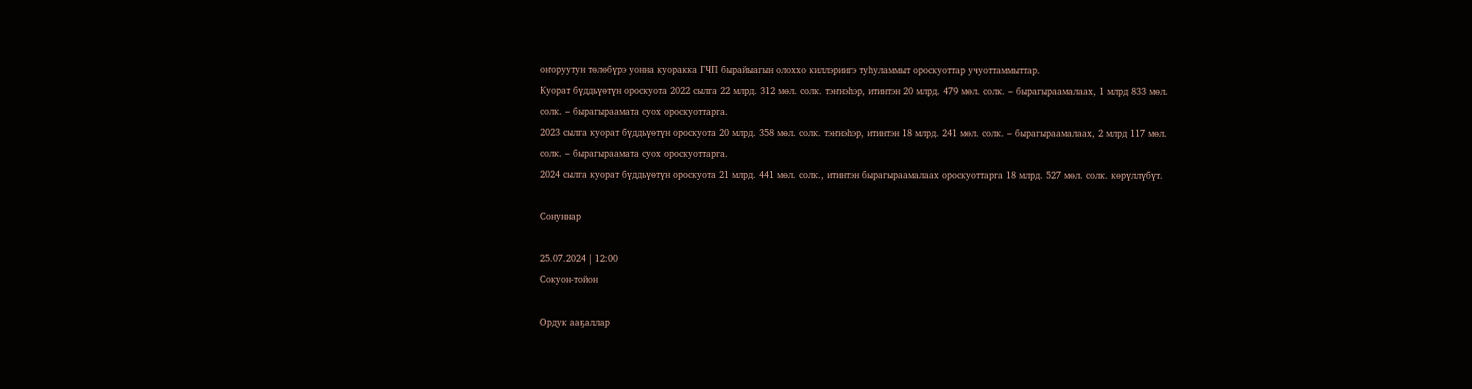оҥоруутун төлөбүрэ уонна куоракка ГЧП бырайыагын олоххо киллэриигэ туһуламмыт ороскуоттар учуоттаммыттар.
Куорат бүддьүөтүн ороскуота 2022 сылга 22 млрд. 312 мөл. солк. тэҥнэһэр, итинтэн 20 млрд. 479 мөл. солк. – бырагыраамалаах, 1 млрд 833 мөл. солк. – бырагыраамата суох ороскуоттарга.
2023 сылга куорат бүддьүөтүн ороскуота 20 млрд. 358 мөл. солк. тэҥнэһэр, итинтэн 18 млрд. 241 мөл. солк. – бырагыраамалаах, 2 млрд 117 мөл. солк. – бырагыраамата суох ороскуоттарга.
2024 сылга куорат бүддьүөтүн ороскуота 21 млрд. 441 мөл. солк., итинтэн бырагыраамалаах ороскуоттарга 18 млрд. 527 мөл. солк. көрүллүбүт.

Сонуннар

25.07.2024 | 12:00
Сокуон-тойон

Ордук ааҕаллар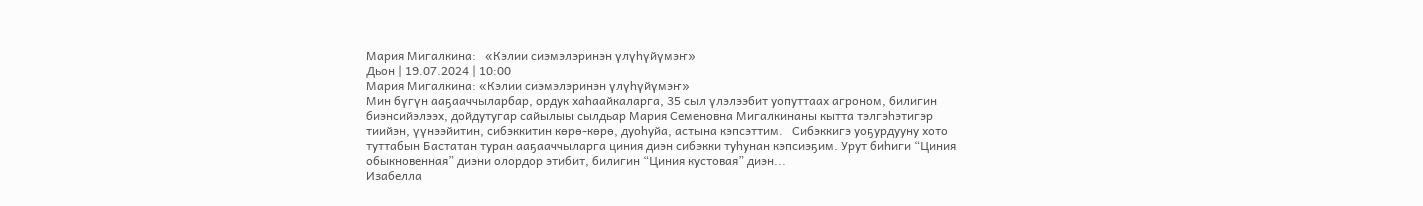Мария Мигалкина:   «Кэлии сиэмэлэринэн үлүһүйүмэҥ»
Дьон | 19.07.2024 | 10:00
Мария Мигалкина: «Кэлии сиэмэлэринэн үлүһүйүмэҥ»
Мин бүгүн ааҕааччыларбар, ордук хаһаайкаларга, 35 сыл үлэлээбит уопуттаах агроном, билигин биэнсийэлээх, дойдутугар сайылыы сылдьар Мария Семеновна Мигалкинаны кытта тэлгэһэтигэр тиийэн, үүнээйитин, сибэккитин көрө-көрө, дуоһуйа, астына кэпсэттим.   Сибэккигэ уоҕурдууну хото туттабын Бастатан туран ааҕааччыларга циния диэн сибэкки туһунан кэпсиэҕим. Урут биһиги “Циния обыкновенная” диэни олордор этибит, билигин “Циния кустовая” диэн...
Изабелла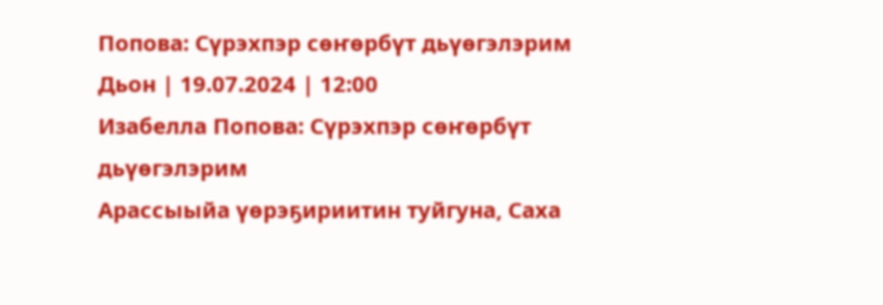Попова: Сүрэхпэр сөҥөрбүт дьүөгэлэрим
Дьон | 19.07.2024 | 12:00
Изабелла Попова: Сүрэхпэр сөҥөрбүт дьүөгэлэрим
Арассыыйа үөрэҕириитин туйгуна, Саха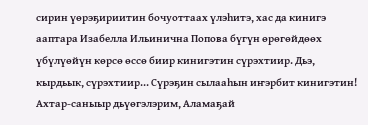сирин үөрэҕириитин бочуоттаах үлэһитэ, хас да кинигэ ааптара Изабелла Ильинична Попова бүгүн өрөгөйдөөх үбүлүөйүн көрсө өссө биир кинигэтин сүрэхтиир. Дьэ, кырдьык, сүрэхтиир... Сүрэҕин сылааһын иҥэрбит кинигэтин!   Ахтар-саныыр дьүөгэлэрим, Аламаҕай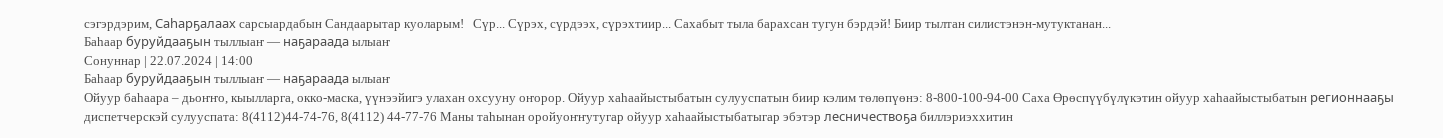сэгэрдэрим, Саһарҕалаах сарсыардабын Сандаарытар куоларым!   Сүр... Сүрэх, сүрдээх, сүрэхтиир... Сахабыт тыла барахсан тугун бэрдэй! Биир тылтан силистэнэн-мутуктанан...
Баһаар буруйдааҕын тыллыаҥ — наҕараада ылыаҥ
Сонуннар | 22.07.2024 | 14:00
Баһаар буруйдааҕын тыллыаҥ — наҕараада ылыаҥ
Ойуур баһаара – дьоҥҥо, кыылларга, окко-маска, үүнээйигэ улахан охсууну оҥорор. Ойуур хаһаайыстыбатын сулууспатын биир кэлим төлөпүөнэ: 8-800-100-94-00 Саха Өрөспүүбүлүкэтин ойуур хаһаайыстыбатын регионнааҕы диспетчерскэй сулууспата: 8(4112)44-74-76, 8(4112) 44-77-76 Маны таһынан оройуоҥҥутугар ойуур хаһаайыстыбатыгар эбэтэр лесничествоҕа биллэриэххитин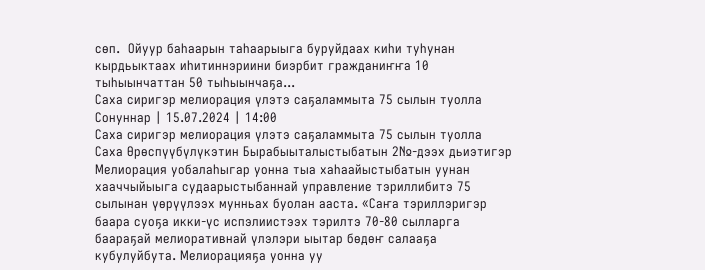сөп.  Ойуур баһаарын таһаарыыга буруйдаах киһи туһунан кырдьыктаах иһитиннэриини биэрбит гражданиҥҥа 10 тыһыынчаттан 50 тыһыынчаҕа...
Саха сиригэр мелиорация үлэтэ саҕаламмыта 75 сылын туолла
Сонуннар | 15.07.2024 | 14:00
Саха сиригэр мелиорация үлэтэ саҕаламмыта 75 сылын туолла
Саха Өрөспүүбүлүкэтин Бырабыыталыстыбатын 2№-дээх дьиэтигэр Мелиорация уобалаһыгар уонна тыа хаһаайыстыбатын уунан хааччыйыыга судаарыстыбаннай управление тэриллибитэ 75 сылынан үөрүүлээх мунньах буолан ааста. «Саҥа тэриллэригэр баара суоҕа икки-үс испэлиистээх тэрилтэ 70-80 сылларга баараҕай мелиоративнай үлэлэри ыытар бөдөҥ салааҕа кубулуйбута. Мелиорацияҕа уонна уу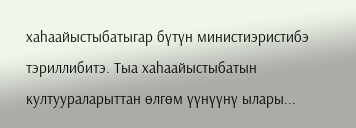хаһаайыстыбатыгар бүтүн министиэристибэ тэриллибитэ. Тыа хаһаайыстыбатын култуураларыттан өлгөм үүнүүнү ылары...